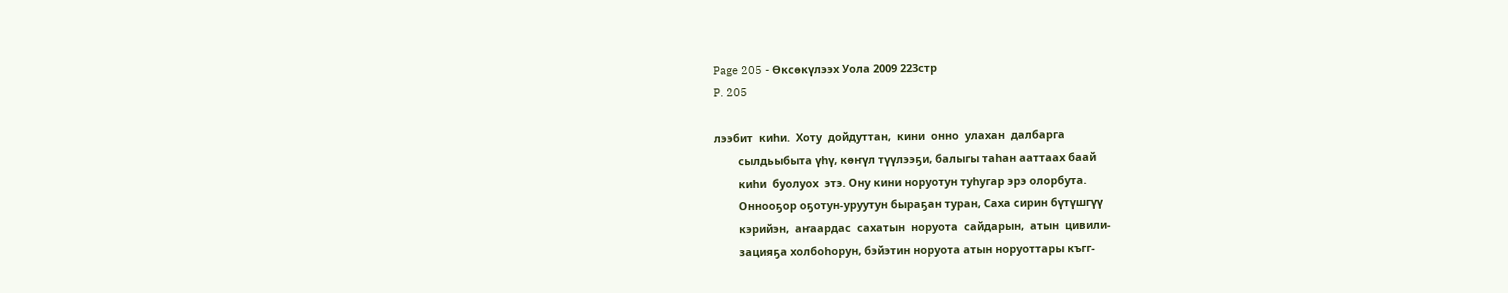Page 205 - Өксөкүлээх Уола 2009 223стр
P. 205

лээбит  киһи.  Хоту  дойдуттан,  кини  онно  улахан  далбарга
        сылдьыбыта үһү, көҥүл түүлээҕи, балыгы таһан ааттаах баай
        киһи  буолуох  этэ. Ону кини норуотун туһугар эрэ олорбута.
        Оннооҕор оҕотун-уруутун быраҕан туран, Саха сирин бүтүшгүү
        кэрийэн,  аҥаардас  сахатын  норуота  сайдарын,  атын  цивили-
        зацияҕа холбоһорун, бэйэтин норуота атын норуоттары къгг-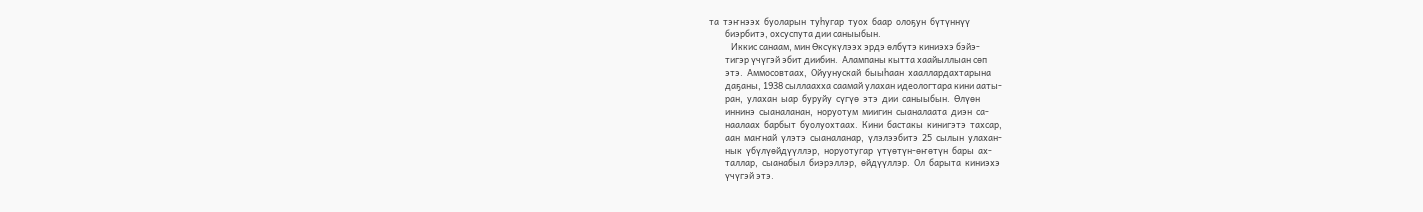та  тэҥнээх  буоларын  туһугар  туох  баар  олоҕун  бүтүннүү
        биэрбитэ, охсуспута дии саныыбын.
           Иккис санаам, мин Өксүкүлээх эрдэ өлбүтэ киниэхэ бэйэ-
        тигэр үчүгэй эбит диибин.  Алампаны кытта хаайыллыан сөп
        этэ.  Аммосовтаах,  Ойуунускай  быыһаан  хааллардахтарына
        даҕаны, 1938 сыллаахха саамай улахан идеологтара кини ааты-
        ран,  улахан  ыар  буруйу  сүгүө  этэ  дии  саныыбын.  Өлүөн
        иннинэ  сыаналанан,  норуотум  миигин  сыаналаата  диэн  са-
        наалаах  барбыт  буолуохтаах.  Кини  бастакы  кинигэтэ  тахсар,
        аан  маҥнай  үлэтэ  сыаналанар,  үлэлээбитэ  25  сылын  улахан-
        нык  үбүлүөйдүүллэр,  норуотугар  үтүөтүн-өҥөтүн  бары  ах-
        таллар,  сыанабыл  биэрэллэр,  өйдүүллэр.  Ол  барыта  киниэхэ
        үчүгэй этэ.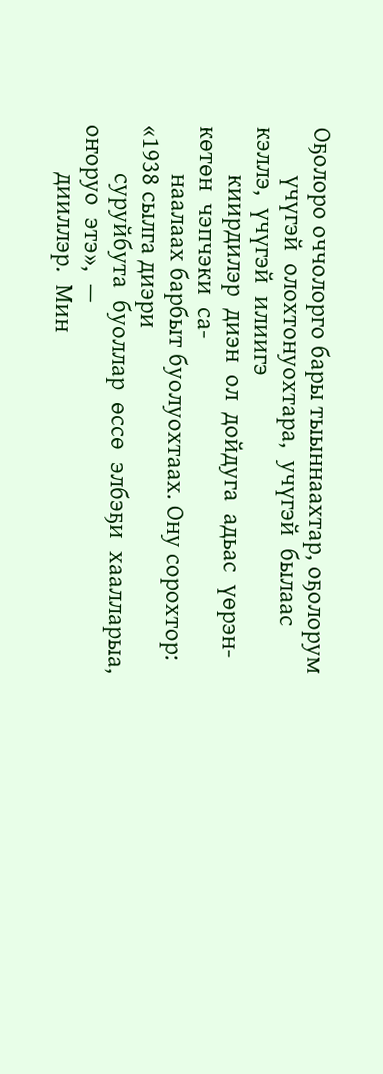Оҕолоро оччолорго бары тыыннаахтар, оҕолорум
        үчүгэй  олохтонуохтара,  учүгэй  былаас  кэллэ,  үчүгэй  илиигэ
        киирдилэр  диэн  ол  дойдуга  адьас  үөрэн-көтөн  чэпчэки  са-
        наалаах барбыт буолуохтаах. Ону сорохтор: «1938 сылга диэри
        суруйбута  буоллар  өссө  элбэҕи  хаалларыа,  оҥоруо  этэ»,  —
        дииллэр.  Мин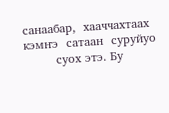санаабар,  хааччахтаах  кэмҥэ  сатаан  суруйуо
        суох этэ. Бу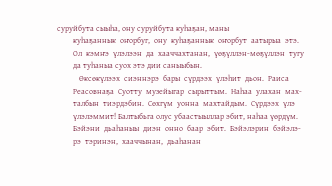суруйбута сыыһа, ону суруйбута куһаҕан, маны
        куһаҕаннык  оҥорбуг,  ону  куһаҕаннык  оҥорбут  аатырыа  этэ.
        Ол  кэмҥэ  үлэлээн  да  хааччахтанан,  үөҕүллэн-мөҕүллэн  тугу
        да туһаныа суох этэ дии саныыбын.
           Өксөкүлээх  сиэннэрэ  бары  сүрдээх  үлэһит  дьон.  Раиса
        Реасовнаҕа  Суотту  музейыгар  сырыттым.  Наһаа  улахан  мах-
        талбын  тиэрдэбин.  Сөхгүм  уонна  махтайдым.  Сүрдээх  үлэ
        үлэлэммит! Балтыбьга олус убаастыыллар эбит, наһаа үөрдүм.
        Бэйэни  дьаһаныы  диэн  онно  баар  эбит.  Бэйэлэрин  бэйэлэ-
        рэ  тэринэн,  хааччынан,  дьаһанан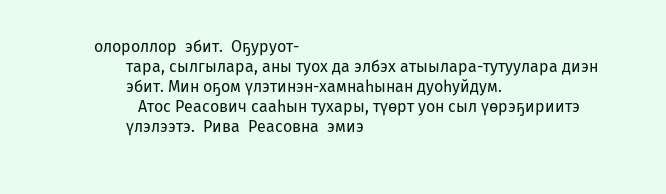олороллор  эбит.  Оҕуруот-
        тара, сылгылара, аны туох да элбэх атыылара-тутуулара диэн
        эбит. Мин оҕом үлэтинэн-хамнаһынан дуоһуйдум.
           Атос Реасович сааһын тухары, түөрт уон сыл үөрэҕириитэ
        үлэлээтэ.  Рива  Реасовна  эмиэ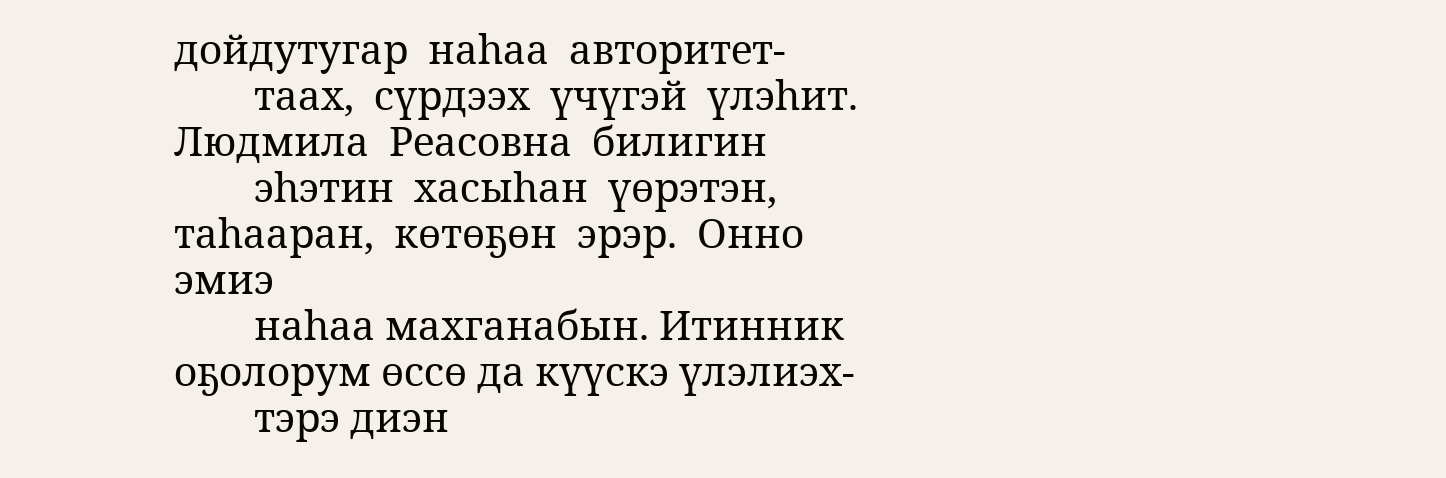дойдутугар  наһаа  авторитет-
        таах,  сүрдээх  үчүгэй  үлэһит.  Людмила  Реасовна  билигин
        эһэтин  хасыһан  үөрэтэн,  таһааран,  көтөҕөн  эрэр.  Онно  эмиэ
        наһаа махганабын. Итинник оҕолорум өссө да күүскэ үлэлиэх-
        тэрэ диэн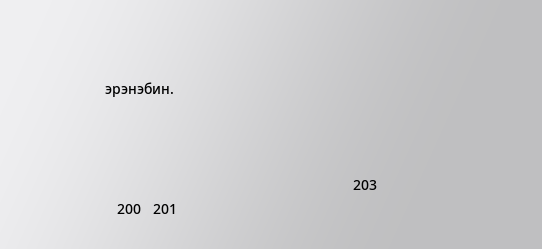эрэнэбин.



                                                              203
   200   201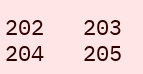202   203   204   205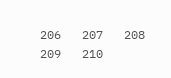206   207   208   209   210